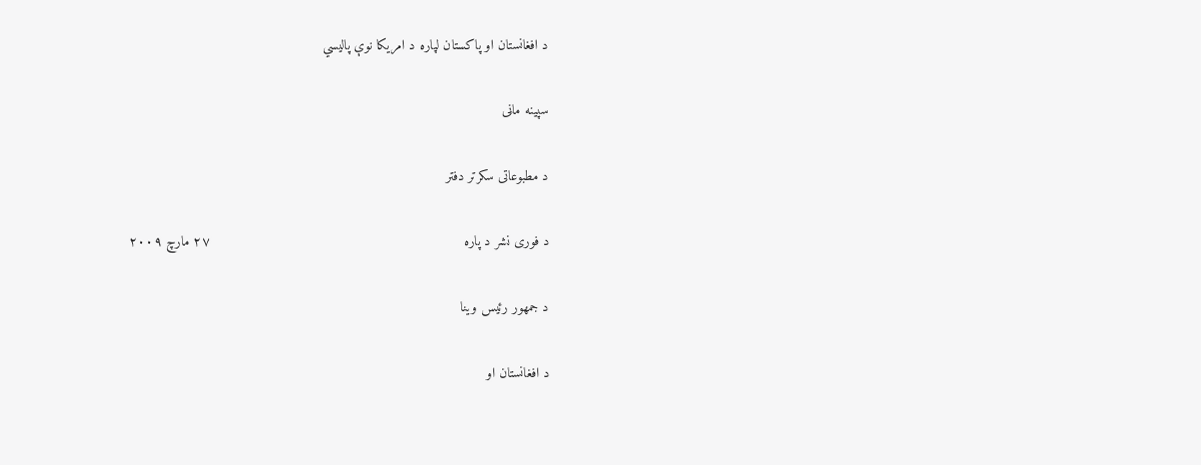د افغانستان او پاكستان لپاره د امريكا نوې پاليسي

سپینه ماڼی

د مطبوعاتی سکرتر دفتر

د فوری نشر د پاره                                                              ٢٧ مارچ ٢٠٠٩

د جمهور رئیس وینا

د افغانستان او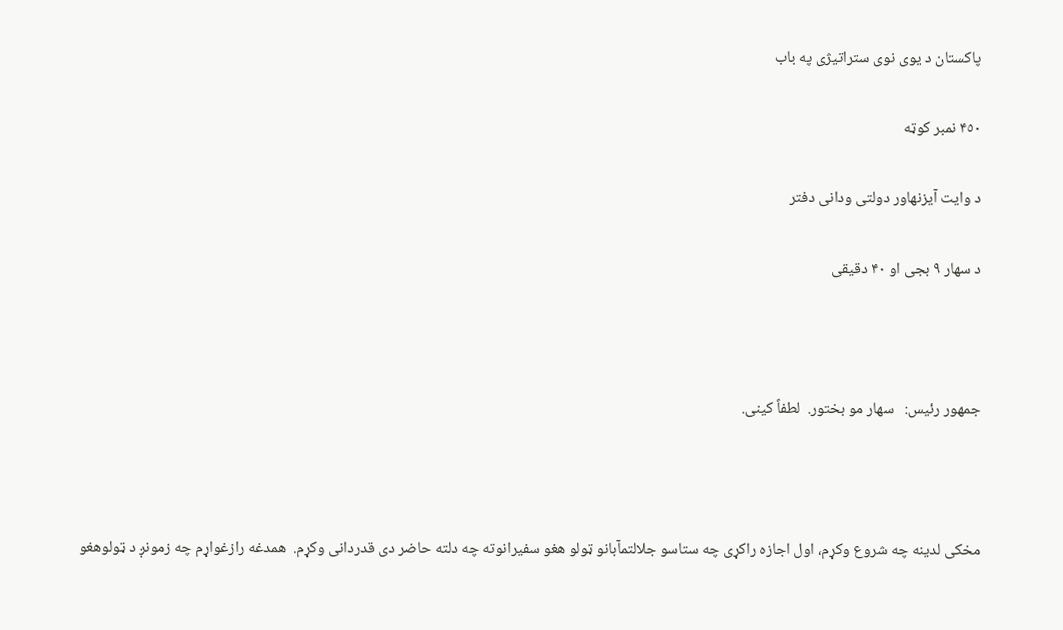پاکستان د یوی نوی ستراتیژی په باب

۴٥٠ نمبر کوټه

د وایت آیزنهاور دولتی ودانی دفتر

د سهار ٩ بجی او ۴٠ دقیقی



جمهور رئیس:   سهار مو بختور.  لطفاً کینی.



مخکی لدینه چه شروع وکړم، اول اجازه راکړی چه ستاسو جلالتمآبانو ټولو هغو سفیرانوته چه دلته حاضر دی قدردانی وکړم.  همدغه رازغواړم چه زمونږ د ټولوهغو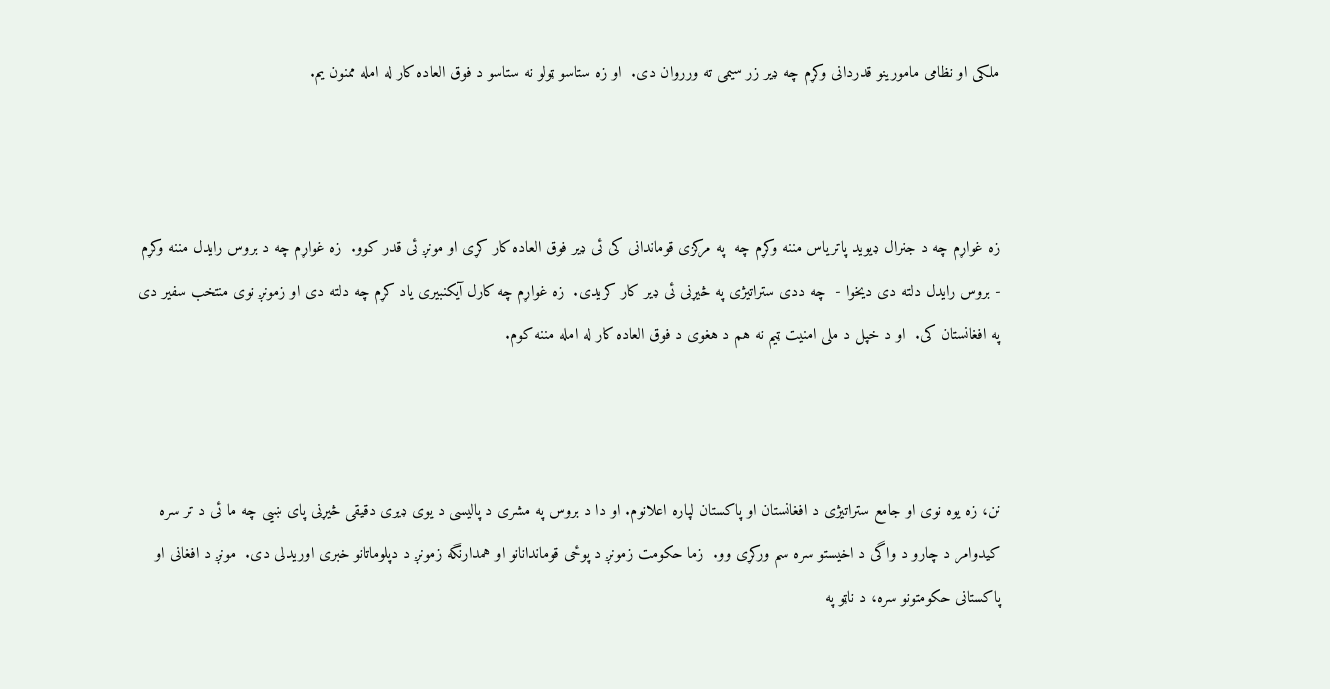ملکی او نظامی مامورینو قدردانی وکړم چه ډیر زر سیمی ته ورروان دی.  او زه ستاسو ټولو نه ستاسو د فوق العاده کار له امله ممنون یم.



زه غواړم چه د جنرال ډیوید پاتریاس مننه وکړم چه  په مرکزی قوماندانی کی ئی ډیر فوق العاده کار کړی او مونږ ئی قدر کوو.  زه غواړم چه د بروس رایدل مننه وکړم - بروس رایدل دلته دی دیخوا -  چه ددی ستراتیژی په څیړنی ئی ډیر کار کریدی.  زه غواړم چه کارل آیکنبیری یاد کړم چه دلته دی او زمونږ نوی منتخب سفیر دی په افغانستان کی.  او د خپل د ملی امنیت ټیم نه هم د هغوی د فوق العاده کار له امله مننه کوم.



نن، زه یوه نوی او جامع ستراتیژی د افغانستان او پاکستان لپاره اعلانوم. او دا د بروس په مشری د پالیسی د یوی ډیری دقیقی څیړنی پای ښیی چه ما ئی د تر سره کیدوامر د چارو د واگی د اخیستو سره سم ورکړی وو.  زما حکومت زمونږ د پوځی قوماندانانو او همدارنگه زمونږ د دپلوماتانو خبری اوریدلی دی.  مونږ د افغانی او پاکستانی حکومتونو سره، د ناټو په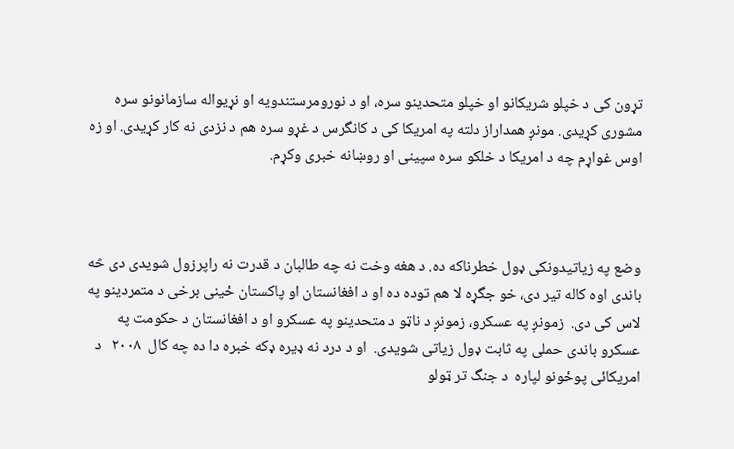تړون کی د خپلو شریکانو او خپلو متحدینو سره، او د نورومرستندویه او نړیواله سازمانونو سره مشوری کړیدی. مونږ همداراز دلته په امریکا کی د کانگرس د غړو سره هم د نزدی نه کار کړیدی. او زه اوس غواړم چه د امریکا د خلکو سره سپینی او روښانه خبری وکړم.



وضع په زیاتیدونکی ډول خطرناکه ده. د هغه وخت نه چه طالبان د قدرت نه راپرزول شویدی دی څه باندی اوه کاله تیر دی، خو جگړه لا هم توده ده او د افغانستان او پاکستان ځینی برخی د متمردینو په لاس کی دی.  زمونږ په عسکرو، زمونږ د ناټو د متحدینو په عسکرو او د افغانستان د حکومت په عسکرو باندی حملی په ثابت ډول زیاتی شویدی.  او د درد نه ډیره ډکه خبره دا ده چه کال  ٢٠٠٨   د امریکائی پوځونو لپاره  د جنگ تر ټولو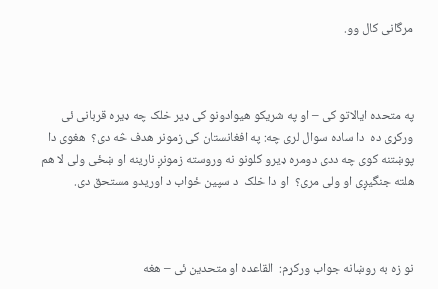مرگانی کال وو.



په متحده ایالاتو کی – او په شریکو هیوادونو کی ډیر خلک چه ډیره قربانی ئی ورکړی ده  دا ساده سوال لری چه: په افغانستان کی زمونر هدف څه دی؟  هغوی دا پوښتنه کوی چه ددی دومره ډیرو کلونو نه وروسته زمونږ نارینه او ښځی ولی لا هم هلته جنگیږی او ولی مری؟  او دا خلک  د سپین ځواب د اوریدو مستحق دی.



نو زه به روښانه جواب ورکړم:  القاعده او متحدین ئی – هغه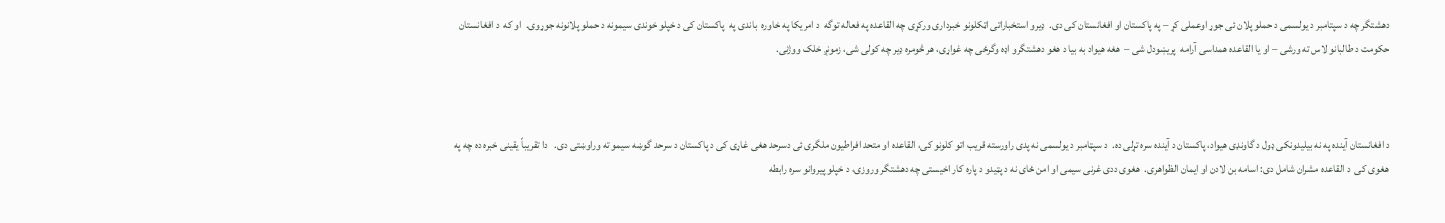دهشتگر چه د سپتامبر د یولسمی د حملو پلان ئی جوړ اوعملی کړ – په پاکستان او افغانستان کی دی.  ډیرو استخباراتی اټکلونو خبرداری ورکړی چه القاعده په فعاله توگه  د امریکا په خاوره  باندی په  پاکستان کی د خپلو خوندی سیمونه د حملو پلانونه جوړوی.  او که  د افغانستان حکومت د طالبانو لاس ته ورشی – او یا القاعده همداسی آرامه  پریښودل شی –  هغه هیواد به بیا د هغو دهشتگرو اډه وگرځی چه غواړی، هر څومره ډیر چه کولی شی، زمونږ خلک ووژنی.



د افغانستان آینده په نه بیلیدونکی ډول د گاونډی هیواد، پاکستان د آینده سره تړلی ده.  د سپټامبر د یولسمی نه پدی راورسته قریب اتو کلونو کی، القاعده او متحد افراطیون ملگری ئی دسرحد هغی غاړی کی د پاکستان د سرحد گوښه سیمو ته وراوښتی دی.   دا تقریباً یقینی خبره ده چه په هغوی کی  د القاعده مشران شامل دی: اسامه بن لادن او ایمان الظواهری.  هغوی ددی غرنی سیمی او امن ځای نه د پټیدو د پاره کار اخیستی چه دهشتگر وروزی، د خپلو پیروانو سره رابطه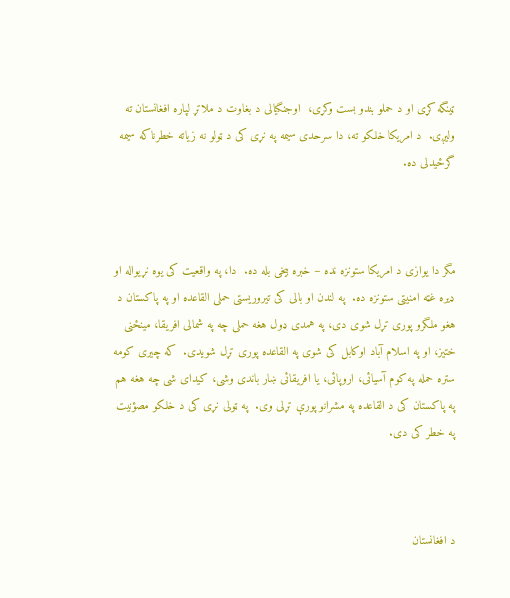ټینگه کړی او د حملو بندو بست وکړی،  اوجنگیالی د بغاوت د ملاتړ لپاره افغانستان ته ولیږی.  د امریکا خلکو ته، دا سرحدی سیمه په نړی کی د ټولو نه زیاته خطرناکه سیمه گرځیدلی ده.



مگر دا یوازی د امریکا ستونزه نده – خبره بیخی بله ده.  دا، په واقعیت کی یوه نړیواله او ډیره غټه امنیتی ستونزه ده.  په لندن او بالی کی تیروریستی حملی القاعده او په پاکستان د هغو ملگرو پوری تړل شوی دی، په همدی ډول هغه حملی چه په شمالی افریقا، مینځنی ختیز، او په اسلام آباد اوکابل کی شوی په القاعده پوری تړل شویدی.  که چیری کومه ستره حمله په کوم آسیائی، اروپائی، یا افریقائی ښار باندی وشی، کیدای شی چه هغه هم په پاکستان کی د القاعده په مشرانو پورې تړلی وی.  په ټولی نړی کی د خلکو مصؤنیت په خطر کی دی.



د افغانستان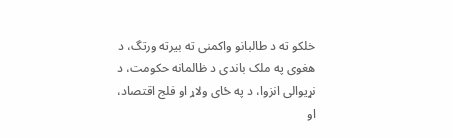خلکو ته د طالبانو واکمنی ته بیرته ورتگ، د هغوی په ملک باندی د ظالمانه حکومت، د نړیوالی انزوا، د په ځای ولاړ او فلج اقتصاد، او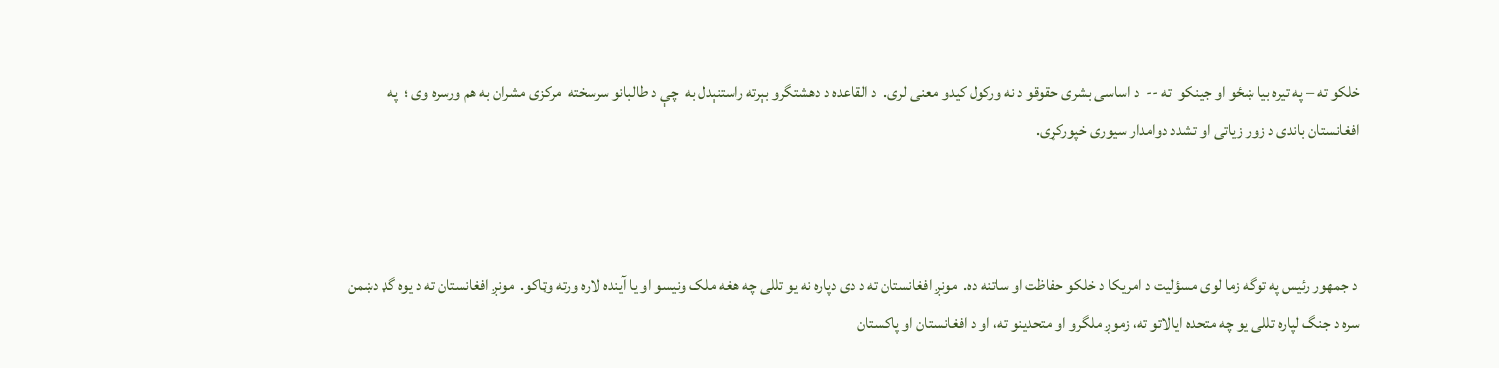خلکو ته – په تیره بیا ښځو او جینکو  ته --  د اساسی بشری حقوقو د نه ورکول کیدو معنی لری.  د القاعده د دهشتگرو بېرته راستنېدل به  چې د طالبانو سرسخته  مرکزی مشران به هم ورسره وی ؛  په  افغانستان باندی د زور زیاتی او تشدد دوامدار سیوری خپورکړی.



 د جمهور رئیس په توگه زما لوی مسؤلیت د امریکا د خلکو حفاظت او ساتنه ده.  مونږ افغانستان ته د دی دپاره نه یو تللی چه هغه ملک ونیسو او یا آینده لاره ورته وټاکو.  مونږ افغانستان ته د یوه گډ دښمن سره د جنگ لپاره تللی یو چه متحده ایالاتو ته، زموږ ملگرو او متحدینو ته، او د افغانستان او پاکستان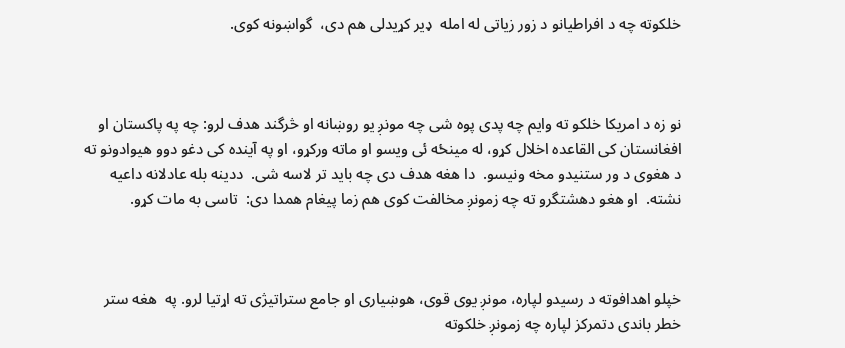خلکوته چه د افراطیانو د زور زیاتی له امله  ډیر کړیدلی هم دی،  گواښونه کوی.



نو زه د امریکا خلکو ته وایم چه پدی پوه شی چه مونږ یو روښانه او څرگند هدف لرو: چه په پاکستان او افغانستان کی القاعده اخلال کړو، له مینځه ئی ویسو او ماته ورکړو، او په آینده کی دغو دوو هیوادونو ته د هغوی د ور ستنیدو مخه ونیسو.  دا هغه هدف دی چه باید تر لاسه شی.  ددینه بله عادلانه داعیه نشته.  او هغو دهشتگرو ته چه زمونږ مخالفت کوی هم زما پیغام همدا دی:  تاسی به مات کړو.



خپلو اهدافوته د رسیدو لپاره، مونږ یوی قوی، هوښیاری او جامع ستراتیژی ته اړتیا لرو. په  هغه ستر خطر باندی دتمرکز لپاره چه زمونږ خلکوته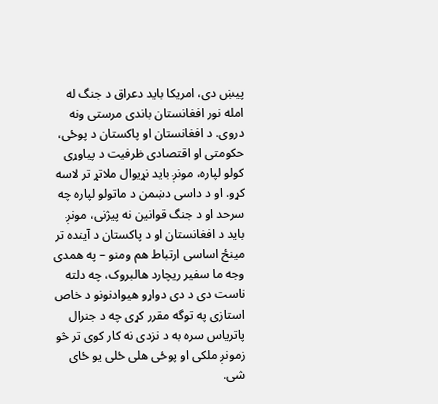پیښ دی، امریکا باید دعراق د جنگ له امله نور افغانستان باندی مرستی ونه دروی. د افغانستان او پاکستان د پوځی، حکومتی او اقتصادی ظرفیت د پیاوړی کولو لپاره، مونږ باید نړیوال ملاتړ تر لاسه کړو. او د داسی دښمن د ماتولو لپاره چه سرحد او د جنگ قوانین نه پیژنی، مونږ باید د افغانستان او د پاکستان د آینده تر مینځ اساسی ارتباط هم ومنو – په همدی وجه ما سفیر ریچارد هالبروک، چه دلته ناست دی د دی دواړو هیوادنونو د خاص استازی په توگه مقرر کړی چه د جنرال پاتریاس سره به د نزدی نه کار کوی تر څو زمونږ ملکی او پوځی هلی ځلی یو ځای شی.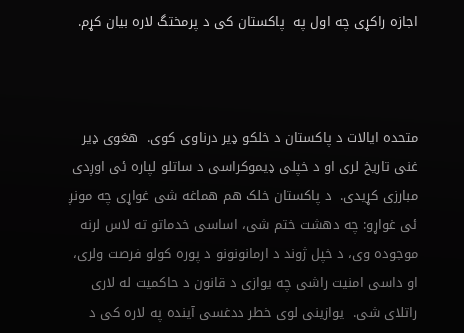اجازه راکړی چه اول په  پاکستان کی د پرمختگ لاره بیان کړم.



متحده ایالات د پاکستان د خلکو ډیر درناوی کوی.  هغوی ډیر غنی تاریخ لری او د خپلی ډیموکراسی د ساتلو لپاره ئی اوږدی مبارزی کړیدی.  د پاکستان خلک هم هماغه شی غواړی چه مونږ ئی غواړو: چه دهشت ختم شی، اساسی خدماتو ته لاس لرنه موجوده وی، د خپل ژوند د ارمانونونو د پوره کولو فرصت ولری، او داسی امنیت راشی چه یوازی د قانون د حاکمیت له لاری راتلای شی.  یوازینی لوی خطر ددغسی آینده په لاره کی د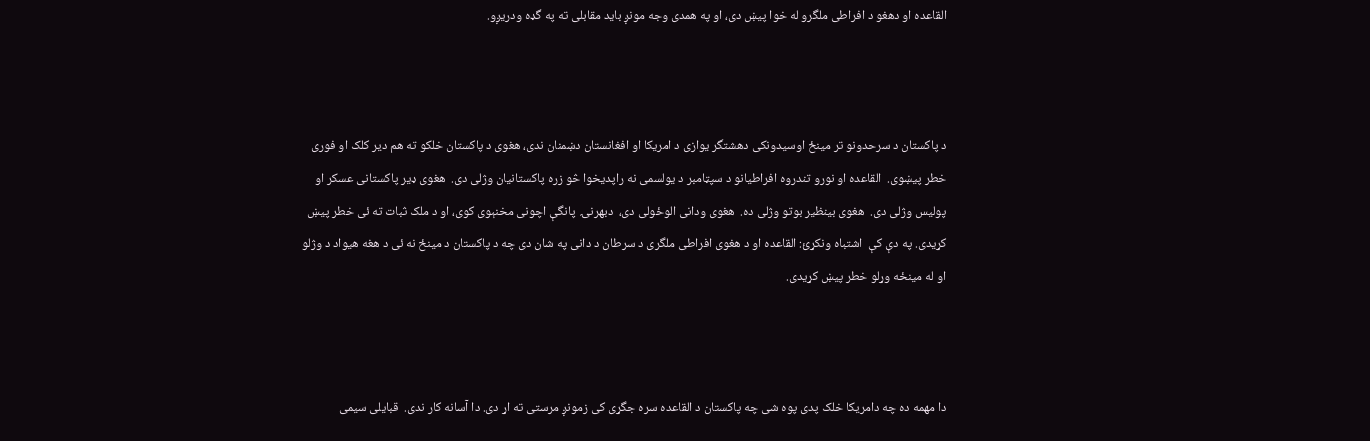القاعده او دهغو د افراطی ملگرو له خوا پیښ دی، او په همدی وجه مونږ باید مقابلی ته په گډه ودریږو.



د پاکستان د سرحدونو تر مینځ اوسیدونکی دهشتگر یوازی د امریکا او افغانستان دښمنان ندی، هغوی د پاکستان خلکو ته هم دیر کلک او فوری خطر پیښوی.  القاعده او نورو تندروه افراطیانو د سپټامبر د یولسمی نه راپدیخوا څو زره پاکستانیان وژلی دی.  هغوی ډیر پاکستانی عسکر او پولیس وژلی دی.  هغوی بینظیر بوتو وژلی ده.  هغوی ودانی الوځولی دی،  دبهرنۍ  پانگې اچونی مخنېوی کوی، او د ملک ثبات ته ئی خطر پیښ کړیدی. په دې کې  اشتباه ونکړئ: القاعده او د هغوی افراطی ملگری د سرطان د دانی په شان دی چه د پاکستان د مینځ نه ئی د هغه هیواد د وژلو او له مینځه وړلو خطر پیښ کړیدی.



دا مهمه ده چه دامریکا خلک پدی پوه شی چه پاکستان د القاعده سره جگړی کی زمونږ مرستی ته اړ دی. دا آسانه کار ندی.  قبایلی سیمی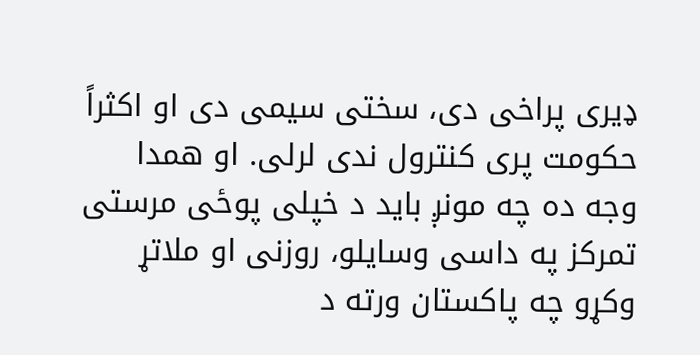ډیری پراخی دی، سختی سیمی دی او اکثراً حکومت پری کنترول ندی لرلی. او همدا وجه ده چه مونږ باید د خپلی پوځی مرستی تمرکز په داسی وسایلو، روزنی او ملاتړ وکړو چه پاکستان ورته د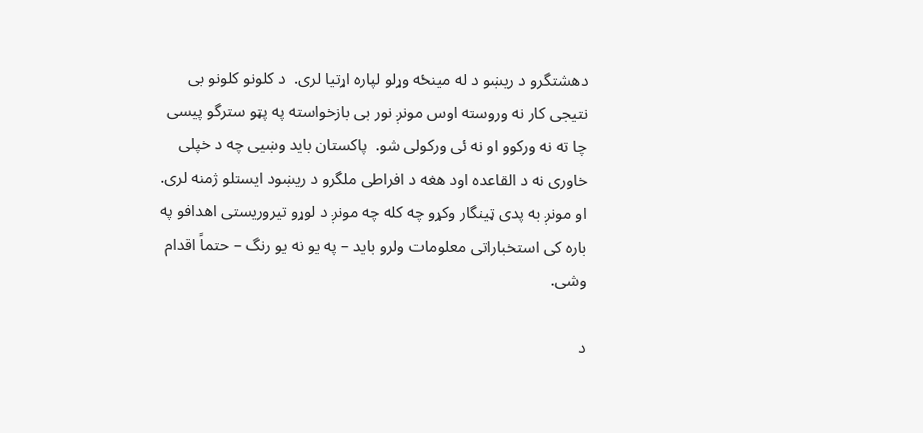دهشتگرو د ریښو د له مینځه وړلو لپاره اړتیا لری.  د کلونو کلونو بی نتیجی کار نه وروسته اوس مونږ نور بی بازخواسته په پټو سترگو پیسی چا ته نه ورکوو او نه ئی ورکولی شو.  پاکستان باید وښیی چه د خپلی خاوری نه د القاعده اود هغه د افراطی ملگرو د ریښود ایستلو ژمنه لری.   او مونږ به پدی ټینگار وکړو چه کله چه مونږ د لوړو تیروریستی اهدافو په باره کی استخباراتی معلومات ولرو باید – په یو نه یو رنگ – حتماً اقدام وشی.

د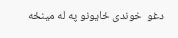دغو  خوندی ځایونو په له مینځه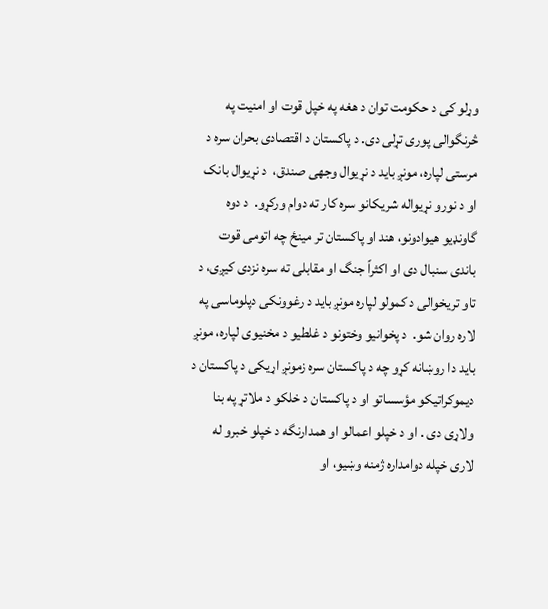وړلو کی د حکومت توان د هغه په خپل قوت او امنیت په څرنگوالی پوری تړلی دی. د پاکستان د اقتصادی بحران سره د مرستی لپاره، مونږ باید د نړیوال وجهی صندق،  د نړیوال بانک او د نورو نړیواله شریکانو سره کار ته دوام ورکړو.  د دوه گاونډیو هیوادونو، هند او پاکستان تر مینځ چه اتومی قوت باندی سنبال دی او اکثراً جنگ او مقابلی ته سره نزدی کیږی، د تاو تریخوالی د کمولو لپاره مونږ باید د رغوونکی دپلوماسی په لاره روان شو.  د پخوانیو وختونو د غلطیو د مخنیوی لپاره، مونږ باید دا روښانه کړو چه د پاکستان سره زمونږ اړیکی د پاکستان د دیموکراتیکو مؤسساتو او د پاکستان د خلکو د ملاتړ په بنا ولاړی دی . او د خپلو اعمالو او همدارنگه د خپلو خبرو له لاری خپله دوامداره ژمنه وښیو، او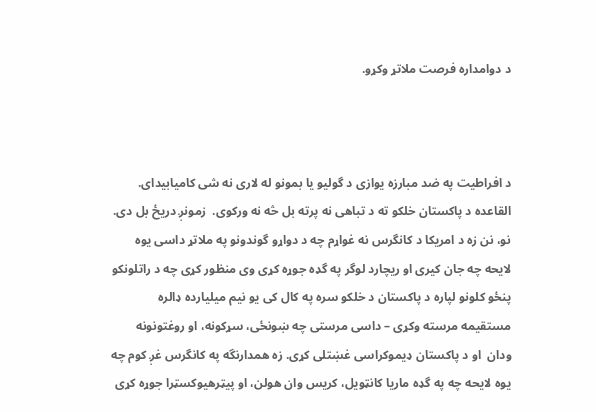د دوامداره فرصت ملاتړ وکړو.



د افراطیت په ضد مبارزه یوازی د گولیو یا بمونو له لاری نه شی کامیابیدای. القاعده د پاکستان خلکو ته د تباهی نه پرته بل څه نه ورکوی.  زمونږ دریځ بل دی.  نو، نن زه د امریکا د کانگرس نه غواړم چه د دواړو گوندونو په ملاتړ داسی یوه لایحه چه جان کیری او ریچارد لوگر په گډه جوړه کړی وی منظور کړی چه د راتلونکو پنځو کلونو لپاره د پاکستان د خلکو سره په کال کی یو نیم میلیارده ډالره مستقیمه مرسته وکړی – داسی مرستی چه ښونځی، سړکونه، او روغتونونه ودان  او د پاکستان ډیموکراسی غښتلی کړی. زه همدارنگه په کانگرس غږ کوم چه یوه لایحه چه په گډه ماریا کانټویل، کریس وان هولن، او پیټرهیوکسټرا جوړه کړی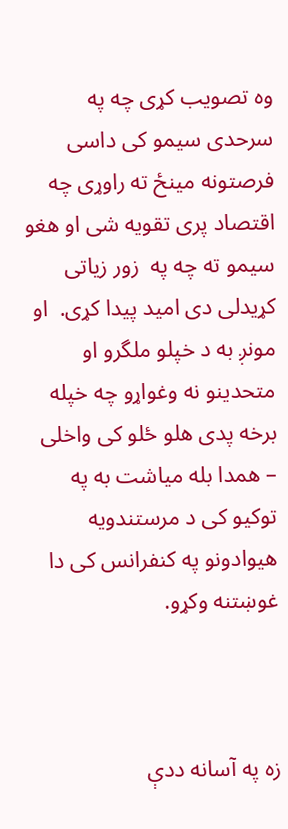وه تصویب کړی چه په سرحدی سیمو کی داسی فرصتونه مینځ ته راوړی چه اقتصاد پری تقویه شی او هغو سیمو ته چه په  زور زیاتی  کړیدلی دی امید پیدا کړی.  او مونږ به د خپلو ملگرو او متحدینو نه وغواړو چه خپله برخه پدی هلو ځلو کی واخلی – همدا بله میاشت به په توکیو کی د مرستندویه هیوادونو په کنفرانس کی دا غوښتنه وکړو.



زه په آسانه ددې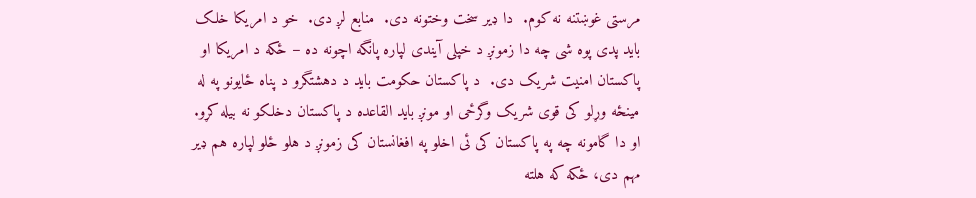مرستی غوښتنه نه کوم.  دا ډیر سخت وختونه دی.  منابع لږ دی.  خو د امریکا خلک باید پدی پوه شی چه دا زمونږ د خپلی آیندی لپاره پانگه اچونه ده – ځکه د امریکا او پاکستان امنیت شریک دی.  د پاکستان حکومت باید د دهشتگرو د پناه ځایونو په له مینځه وړلو کی قوی شریک وگرځی او مونږ باید القاعده د پاکستان دخلکو نه بیله کړو. او دا گامونه چه په پاکستان کی ئی اخلو په افغانستان کی زمونږ د هلو ځلو لپاره هم ډیر مهم دی، ځکه که هلته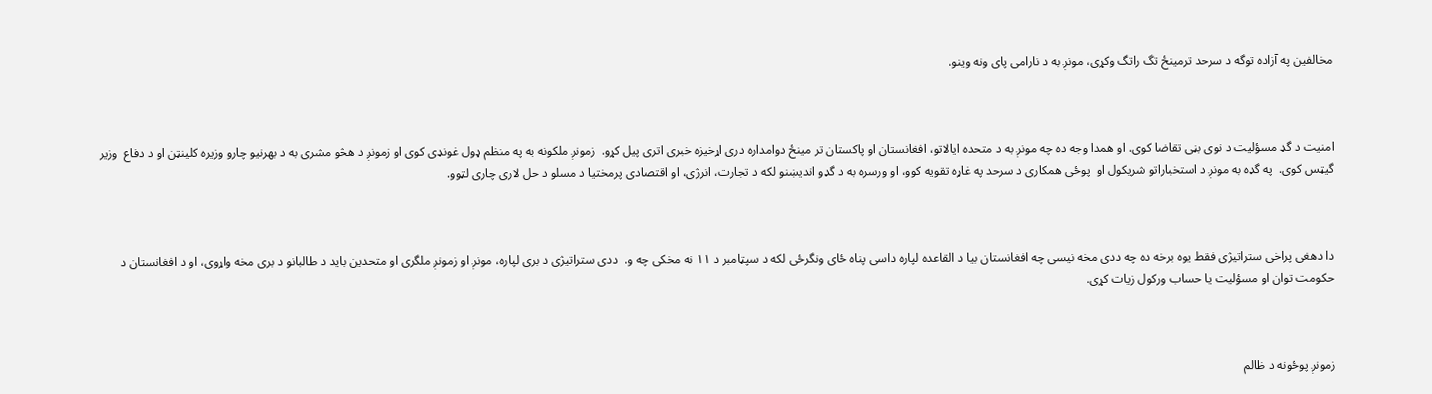مخالفین په آزاده توگه د سرحد ترمینځ تگ راتگ وکړی، مونږ به د نارامی پای ونه وینو.



امنیت د گډ مسؤلیت د نوی بڼی تقاضا کوی. او همدا وجه ده چه مونږ به د متحده ایالاتو، افغانستان او پاکستان تر مینځ دوامداره دری اړخیزه خبری اتری پیل کړو.  زمونږ ملکونه به په منظم ډول غونډی کوی او زمونږ د هڅو مشری به د بهرنیو چارو وزیره کلینټن او د دفاع  وزیر گیټس کوی.  په گډه به مونږ د استخباراتو شریکول او  پوځی همکاری د سرحد په غاړه تقویه کوو، او ورسره به د گډو اندیښنو لکه د تجارت، انرژی، او اقتصادی پرمختیا د مسلو د حل لاری چاری لټوو.



دا دهغی پراخی ستراتیژی فقط یوه برخه ده چه ددی مخه نیسی چه افغانستان بیا د القاعده لپاره داسی پناه ځای ونگرځی لکه د سپټامبر د ١١ نه مخکی چه و.  ددی ستراتیژی د بری لپاره، مونږ او زمونږ ملگری او متحدین باید د طالبانو د بری مخه واړوی، او د افغانستان د حکومت توان او مسؤلیت یا حساب ورکول زیات کړی.



زمونږ پوځونه د ظالم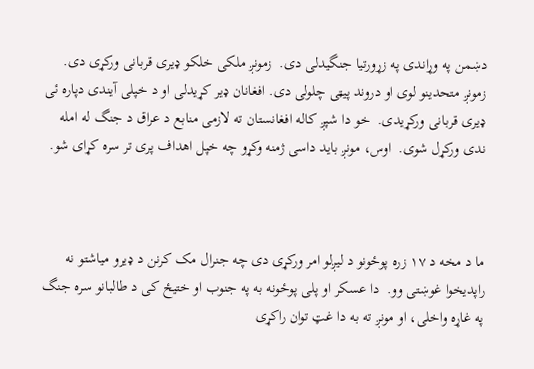دښمن په وړاندی په زړورتیا جنگیدلی دی.  زمونږ ملکی خلکو ډیری قربانی ورکړی دی.  زمونږ متحدینو لوی او دروند پیټی چلولی دی. افغانان ډیر کړیدلی او د خپلی آیندی دپاره ئی ډیری قربانی ورکړیدی.  خو دا شپږ کاله افغانستان ته لازمی منابع د عراق د جنگ له امله ندی ورکړل شوی.  اوس، مونږ باید داسی ژمنه وکړو چه خپل اهداف پری تر سره کړای شو.



ما د مخه د ١٧ زره پوځونو د لیږلو امر ورکړی دی چه جنرال مک کرنن د ډیرو میاشتو نه راپدیخوا غوښتی وو.  دا عسکر او پلی پوځونه به په جنوب او ختیځ کی د طالبانو سره جنگ په غاړه واخلی، او مونږ ته به دا غټ توان راکړی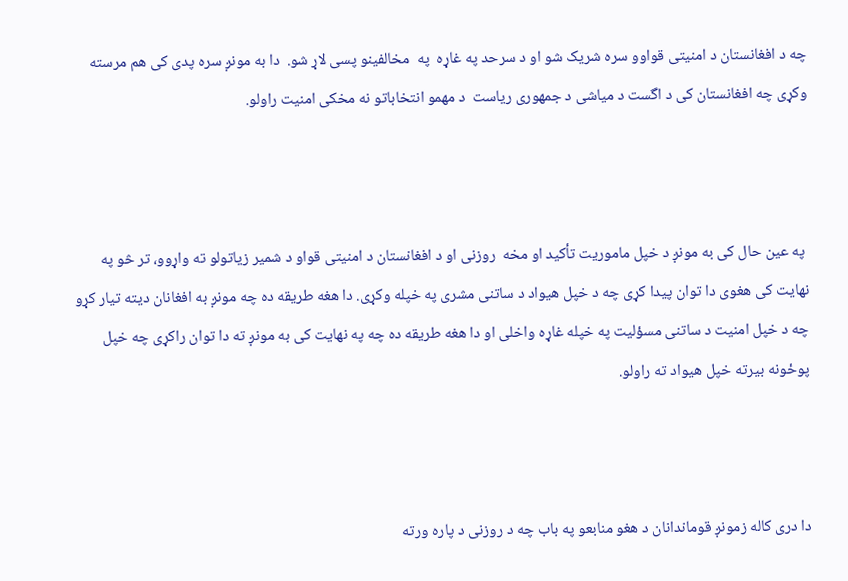چه د افغانستان د امنیتی قواوو سره شریک شو او د سرحد په غاړه  په  مخالفینو پسی لاړ شو.  دا به مونږ سره پدی کی هم مرسته وکړی چه افغانستان کی د اگست د میاشی د جمهوری ریاست  د مهمو انتخاباتو نه مخکی امنیت راولو.



 په عین حال کی به مونږ د خپل ماموریت تأکید او مخه  روزنی او د افغانستان د امنیتی قواو د شمیر زیاتولو ته واړوو، تر څو په نهایت کی هغوی دا توان پیدا کړی چه د خپل هیواد د ساتنی مشری په خپله وکړی. دا هغه طریقه ده چه مونږ به افغانان دیته تیار کړو چه د خپل امنیت د ساتنی مسؤلیت په خپله غاړه واخلی او دا هغه طریقه ده چه په نهایت کی به مونږ ته دا توان راکړی چه خپل پوځونه بیرته خپل هیواد ته راولو.



دا دری کاله زمونږ قوماندانان د هغو منابعو په باب چه د روزنی د پاره ورته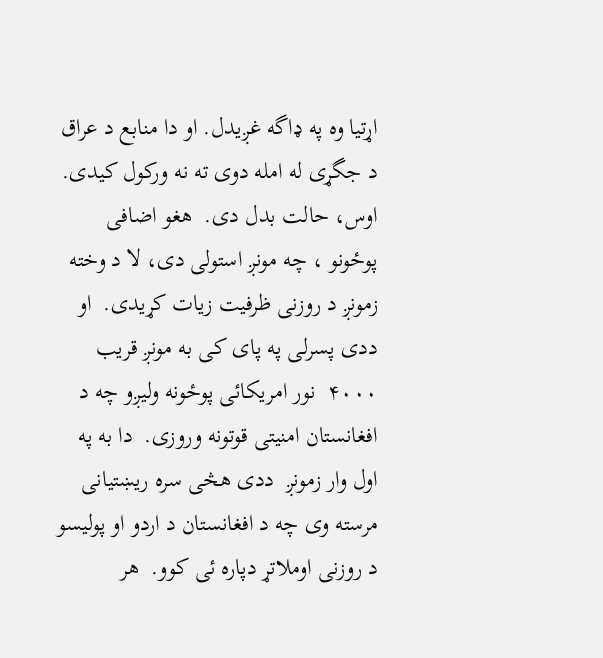اړتیا وه په ډاگه غږیدل. او دا منابع د عراق د جگړی له امله دوی ته نه ورکول کیدی. اوس، حالت بدل دی.  هغو اضافی پوځونو ، چه مونږ استولی دی، لا د وخته زمونږ د روزنی ظرفیت زیات کړیدی.  او ددی پسرلی په پای کی به مونږ قریب ۴٠٠٠  نور امریکائی پوځونه ولیږو چه د افغانستان امنیتی قوتونه وروزی.  دا به په اول وار زمونږ  ددی هڅی سره ریښتیانی مرسته وی چه د افغانستان د اردو او پولیسو د روزنی اوملاتړ دپاره ئی کوو.  هر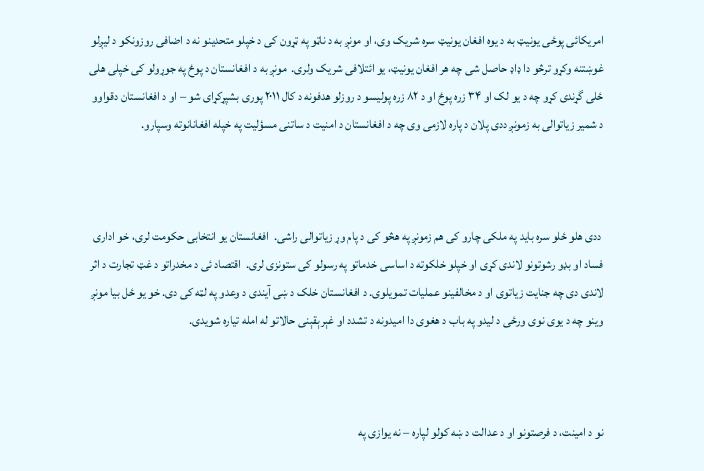امریکائی پوځی یونیټ به د یوه افغان یونیټ سره شریک وی، او مونږ به د ناټو په ټړون کی د خپلو متحدینو نه د اضافی روزونکو د لیږلو غوښتنه وکړو ترڅو دا ډاډ حاصل شی چه هر افغان یونیټ، یو ائتلافی شریک ولری.  مونږ به د افغانستان د پوځ په جوړولو کی خپلی هلی ځلی گړندی کړو چه د یو لک او ٣۴ زره پوځ او د ٨٢ زره پولیسو د روزلو هدفونه د کال ٢٠١١ پوری بشپړکړای شو – او د افغانستان دقواوو د شمیر زیاتوالی به زمونږ ددی پلان د پاره لازمی وی چه د افغانستان د امنیت د ساتنی مسؤلیت په خپله افغانانوته وسپارو.



 ددی هلو ځلو سره باید په ملکی چارو کی هم زمونږ په هڅو کی د پام وړ زیاتوالی راشی.  افغانستان یو انتخابی حکومت لری، خو اداری فساد او بډو رشوتونو لاندی کړی او خپلو خلکوته د اساسی خدماتو په رسولو کی ستونزی لری.  اقتصاد ئی د مخدراتو د غټ تجارت د اثر لاندی دی چه جنایت زیاتوی او د مخالفینو عملیات تمویلوی. د افغانستان خلک د ښی آیندی د وعدو په لټه کی دی. خو یو ځل بیا مونږ وینو چه د یوی نوی ورځی د لیدو په باب د هغوی دا امیدونه د تشدد او غېرېقېنی حالاتو له امله تیاره شویدی.



نو د امینت، د فرصتونو او د عدالت د ښه کولو لپاره – نه یوازی په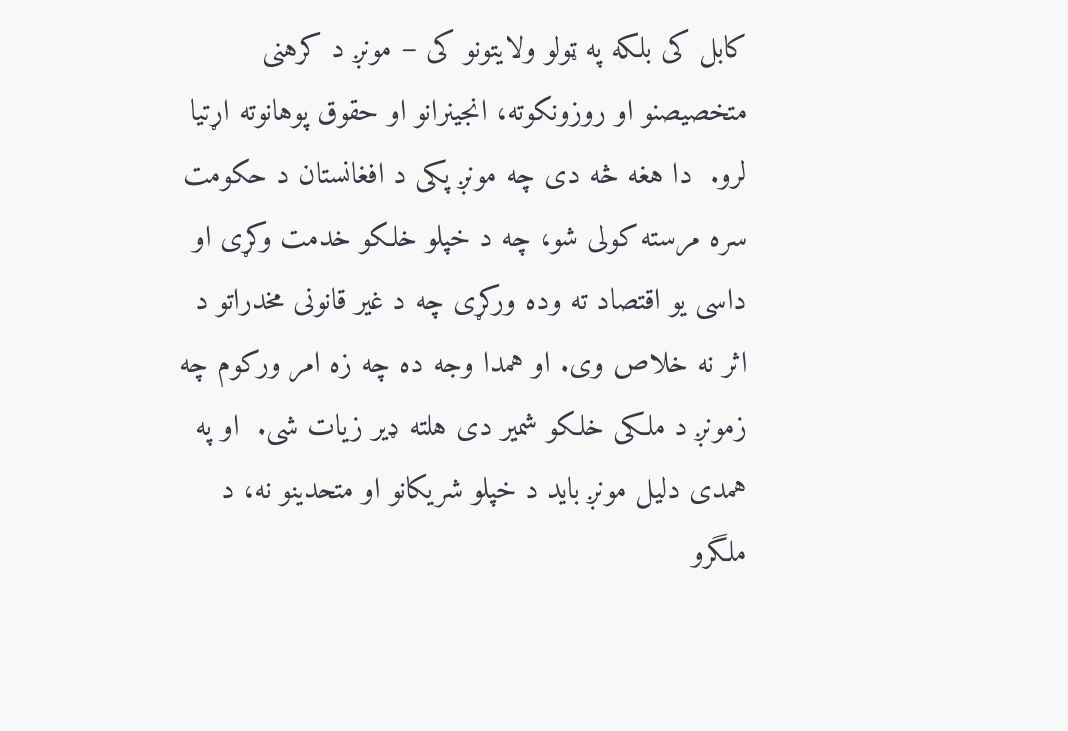کابل کی بلکه په ټولو ولایتونو کی – مونږ د کرهنی متخصیصنو او روزونکوته، انجینرانو او حقوق پوهانوته اړتیا لرو.  دا هغه څه دی چه مونږ پکی د افغانستان د حکومت سره مرسته کولی شو، چه د خپلو خلکو خدمت وکړی او داسی یو اقتصاد ته وده ورکړی چه د غیر قانونی مخدراتو د اثر نه خلاص وی. او همدا وجه ده چه زه امر ورکوم چه زمونږ د ملکی خلکو شمیر دی هلته ډیر زیات شی.  او په همدی دلیل مونږ باید د خپلو شریکانو او متحدینو نه، د ملگرو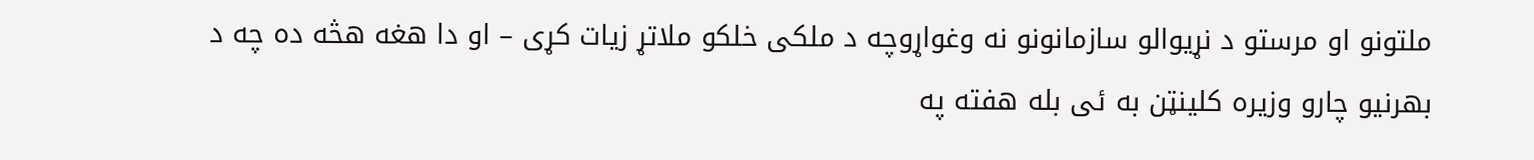ملتونو او مرستو د نړیوالو سازمانونو نه وغواړوچه د ملکی خلکو ملاتړ زیات کړی – او دا هغه هڅه ده چه د بهرنیو چارو وزیره کلینټن به ئی بله هفته په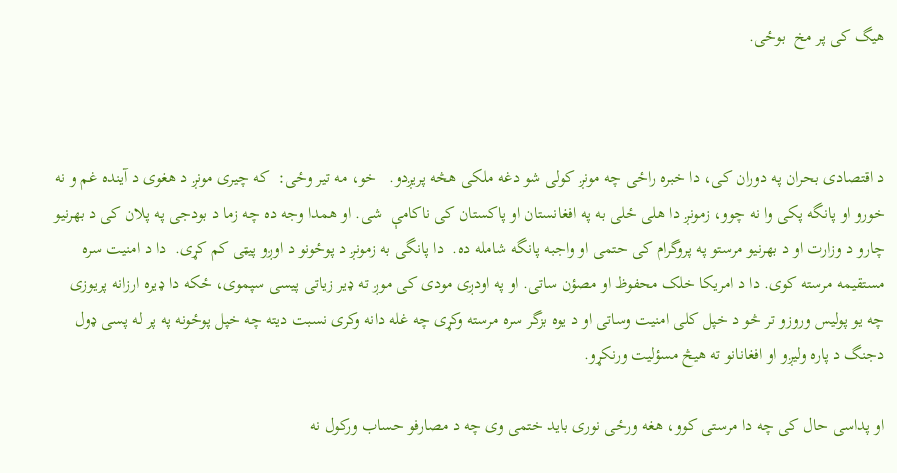هیگ کی پر مخ  بوځی.



د اقتصادی بحران په دوران کی، دا خبره راځی چه مونږ کولی شو دغه ملکی هڅه پریږدو.   خو، مه تیر وځی:  که چیری مونږ د هغوی د آینده غم و نه خورو او پانگه پکی وا نه چوو، زمونږ دا هلی ځلی به په افغانستان او پاکستان کی ناکامې  شی. او همدا وجه ده چه زما د بودجی په پلان کی د بهرنیو چارو د وزارت او د بهرنیو مرستو په پروگرام کی حتمی او واجبه پانگه شامله ده.  دا پانگی به زمونږ د پوځونو د اوږو پیټی کم کړی.  دا د امنیت سره مستقیمه مرسته کوی. دا د امریکا خلک محفوظ او مصؤن ساتی. او په اودږی مودی کی موږ ته ډیر زیاتی پیسی سپموی، ځکه دا ډیره ارزانه پریوزی چه یو پولیس وروزو تر څو د خپل کلی امنیت وساتی او د یوه بزگر سره مرسته وکړی چه غله دانه وکری نسبت دیته چه خپل پوځونه په پر له پسی ډول دجنگ د پاره ولیږو او افغانانو ته هیڅ مسؤلیت ورنکړو.

او پداسی حال کی چه دا مرستی کوو، هغه ورځی نوری باید ختمی وی چه د مصارفو حساب ورکول نه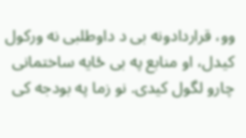وو، قراردادونه بی د داوطلبی نه ورکول کیدل، او منابع په بی ځایه ساختمانی چارو لگول کیدی. نو زما په بودجه کی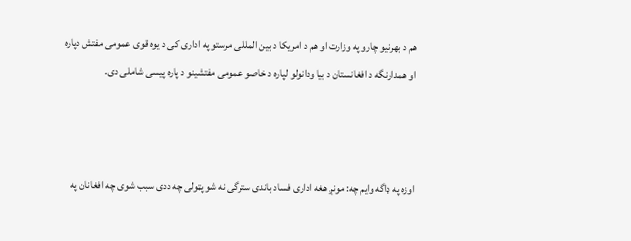هم د بهرنیو چارو په وزارت او هم د امریکا د بین المللی مرستو په اداری کی د یوه قوی عمومی مفتش دپاره او همدارنگه د افغانستان د بیا ودانولو لپاره د خاصو عمومی مفتشینو د پاره پیسی شاملی دی.



اوزه په ډاگه وایم چه: مونږ هغه اداری فساد باندی سترگی نه شو پټولی چه ددی سبب شوی چه افغانان په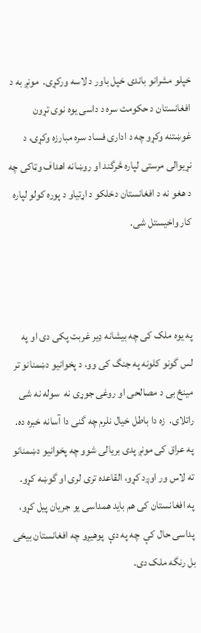خپلو مشرانو باندی خپل باور د لاسه ورکړی.  مونږ به د افغانستان د حکومت سره د داسی یوه نوی تړون غوښتنه وکړو چه د اداری فساد سره مبارزه وکړی، د نړیوالی مرستی لپاره څرگند او روښانه اهداف وټاکی چه د هغو نه د افغانستان دخلکو د اړتیاو د پوره کولو لپاره کار واخیستل شی.



په یوه ملک کی چه بیشانه ډیر غربت پکی دی او په لس گونو کلونه په جنگ کی وو، د پخوانیو دښمنانو تر مینځ بی د مصالحی او روغی جوړی نه  سوله نه شی راتلای.  زه دا باطل خیال نلرم چه گنی دا آسانه خبره ده.   په عراق کی مونږ پدی بریالی شوو چه پخوانیو دښمنانو ته لاس ور اوږد کړو، القاعده تری لری او گوښه کړو.  په افغانستان کی هم باید همداسی یو جریان پیل کړو، پداسی حال کې  چه په دې  پوهیږو چه افغانستان بیخی بل رنگه ملک دی.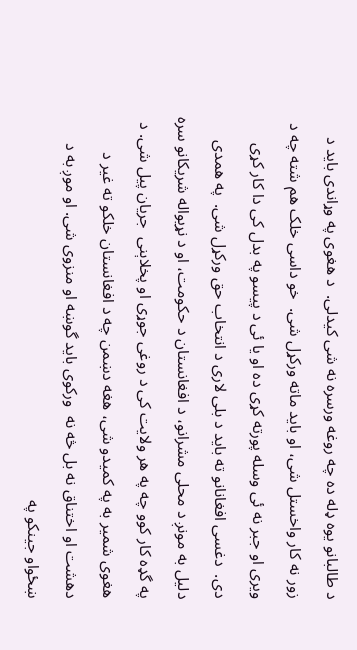د طالبانو یوه ډله ده چه روغه ورسره نه شی کیدلی.  د هغوی په وړاندی باید د زور نه کار واخستل شی، او باید ماته ورکړل شی.  خو داسی خلک هم شته چه د ویری او جبر نه ئی وسله پورته کړی ده او یا ئی د پیسو په بدل کی دا کار کړی دی.  دغسی افغانانو ته باید د بلی لاری د انتخاب حق ورکړل شی.  په همدی دلیل به مونږ د محلی مشرانو، د افغانستان د حکومت، او د نړیواله شریکانو سره په گډه کار کوو چه په هر ولایت کی د روغی جوړی او پخلاېنی  جریان پیل شی. د هغوی شمیر به په کمیدو شی، هغه دښمن چه د افغانستان خلکو ته غیر د دهشت او اختناق نه بل څه نه  ورکوی باید گوښه او منزوی شی. او موږ به د ښځواو جینکو په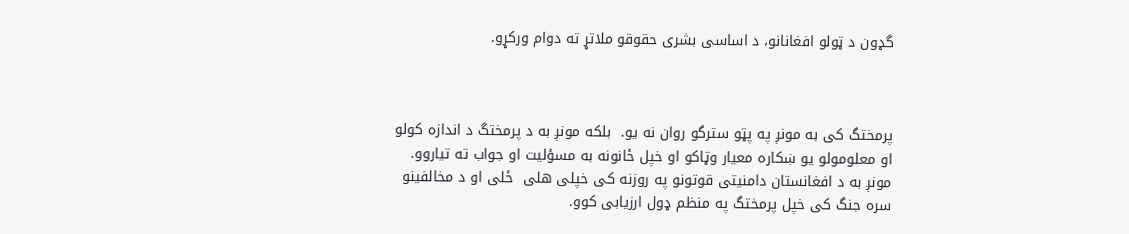گډون د ټولو افغانانو، د اساسی بشری حقوقو ملاتړ ته دوام ورکړو.



پرمختگ کی به مونږ په پټو سترگو روان نه یو.  بلکه مونږ به د پرمختگ د اندازه کولو او معلومولو یو ښکاره معیار وټاکو او خپل ځانونه به مسؤلیت او جواب ته تیاروو.  مونږ به د افغانستان دامنیتی قوتونو په روزنه کی خپلی هلی  ځلی او د مخالفینو سره جنگ کی خپل پرمختگ په منظم ډول ارزیابی کوو.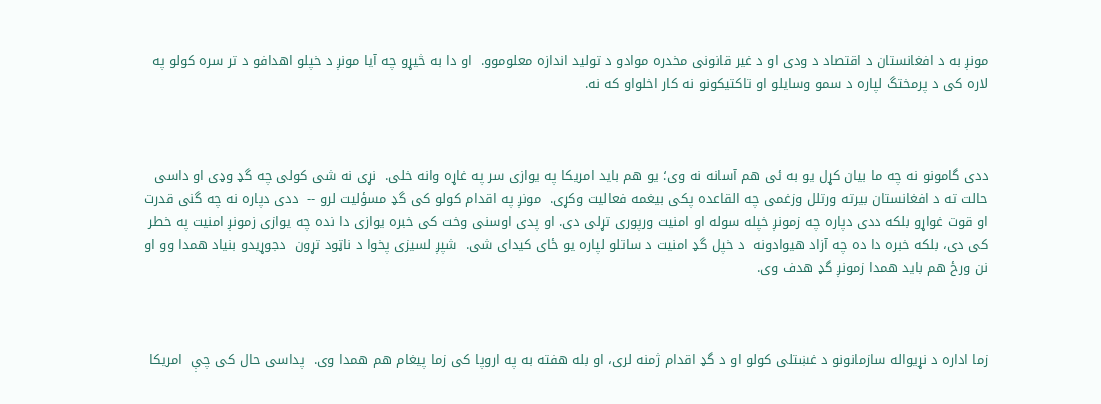مونږ به د افغانستان د اقتصاد د ودی او د غیر قانونی مخدره موادو د تولید اندازه معلوموو.  او دا به څیړو چه آیا مونږ د خپلو اهدافو د تر سره کولو په لاره کی د پرمختگ لپاره د سمو وسایلو او تاکتیکونو نه کار اخلواو که نه.



ددی گامونو نه چه ما بیان کړل یو به ئی هم آسانه نه وی؛ یو هم باید امریکا په یوازی سر په غاړه وانه خلی.  نړی نه شی کولی چه گډ وډی او داسی حالت ته د افغانستان بیرته ورتلل وزغمی چه القاعده پکی بیغمه فعالیت وکړی.  مونږ په اقدام کولو کی گډ مسؤلیت لرو --  ددی دپاره نه چه گنی قدرت او قوت غواړو بلکه ددی دپاره چه زمونږ خپله سوله او امنیت ورپوری تړلی دی. او پدی اوسنی وخت کی خبره یوازی دا نده چه یوازی زمونږ امنیت په خطر کی دی، بلکه خبره دا ده چه آزاد هیوادونه  د خپل گډ امنیت د ساتلو لپاره یو ځای کیدای شی.  شپږ لسیزی پخوا د ناټود تړون  دجوړیدو بنیاد همدا وو او نن ورځ هم باید همدا زمونږ گډ هدف وی.



زما اداره د نړیواله سازمانونو د غښتلی کولو او د گډ اقدام ژمنه لری، او بله هفته به په اروپا کی زما پیغام هم همدا وی.  پداسی حال کی چې  امریکا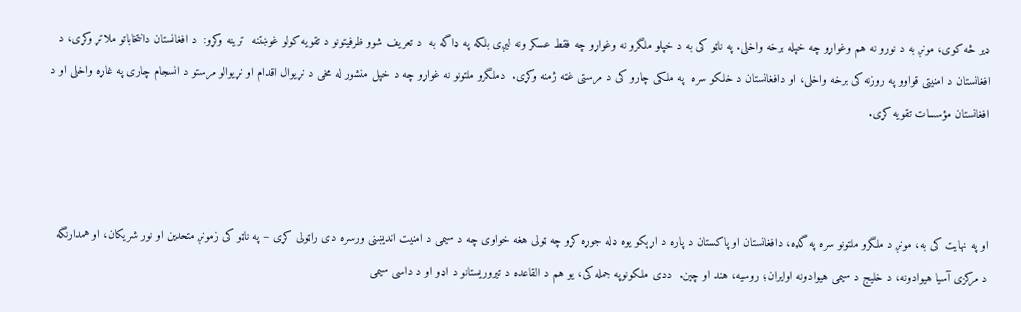ډیر څه کوی، مونږ به د نورو نه هم وغواړو چه خپله برخه واخلی. په ناټو کی به د خپلو ملگرو نه وغواړو چه فقط عسکر ونه لیږی بلکه په ډاگه به  د تعریف شوو ظرفیتونو د تقویه کولو غوښتنه  ترینه وکړو:  د افغانستان دانتخاباتو ملاتړ وکړی، د افغانستان د امنیتی قواوو په روزنه کی برخه واخلی، او دافغانستان د خلکو سره  په ملکی چارو کی د مرستی غټه ژمنه وکړی.  دملگرو ملتونو نه غواړو چه د خپل منشور له مخی د نړیوال اقدام او نړیوالو مرستو د انسجام چاری په غاړه واخلی او د افغانستان مؤسسات تقویه کړی.



او په نهایت کی به، مونږ د ملگرو ملتونو سره په گډه، دافغانستان او پاکستان د پاره د اړېکو یوه ډله جوړه کړو چه ټولی هغه خواوی چه د سیمی د امنیت اندیښنی ورسره دی راټولی کړی – په ناټو کی زمونږ متحدین او نور شریکان، او همدارنگه د مرکزی آسیا هیوادونه، د خلیج د سیمی هیوادونه اوایران؛ روسیه، هند او چین.  ددی ملکونوپه جمله کی، یو هم د القاعده د تیروریستانو د اډو او د داسی سیمی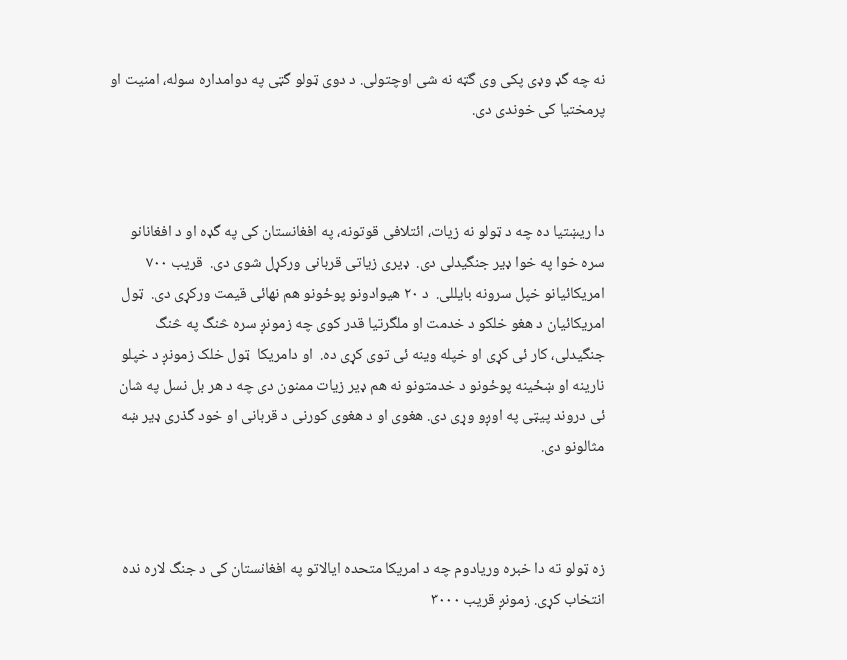نه چه گډ وډی پکی وی گټه نه شی اوچتولی. د دوی ټولو گټی په دوامداره سوله، امنیت او پرمختیا کی خوندی دی.



دا ریښتیا ده چه د ټولو نه زیات، ائتلافی قوتونه، په افغانستان کی په گډه او د افغانانو سره خوا په خوا ډیر جنگیدلی دی.  ډیری زیاتی قربانی ورکړل شوی دی.  قریب ٧٠٠ امریکائیانو خپل سرونه بایللی.  د ٢٠ هیوادونو پوځونو هم نهائی قیمت ورکړی دی.  ټول امریکائیان د هغو خلکو د خدمت او ملگرتیا قدر کوی چه زمونږ سره څنگ په څنگ جنگیدلی، کار ئی کړی او خپله وینه ئی توی کړی ده.  او دامریکا  ټول خلک زمونږ د خپلو نارینه او ښځینه پوځونو د خدمتونو نه هم ډیر زیات ممنون دی چه د هر بل نسل په شان ئی دروند پیټی په اوږو وړی دی. هغوی او د هغوی کورنی د قربانی او خود گذری ډیر ښه مثالونو دی.



زه ټولو ته دا خبره وریادوم چه د امریکا متحده ایالاتو په افغانستان کی د جنگ لاره نده انتخاب کړی. زمونږ قریب ٣٠٠٠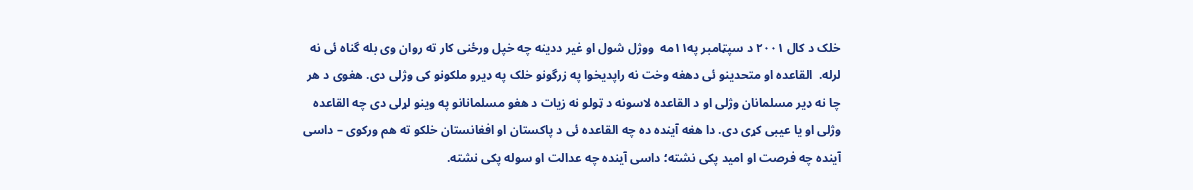خلک د کال ٢٠٠١ د سپټامبر په١١مه  ووژل شول او غیر ددینه چه خپل ورځنی کار ته روان وی بله گناه ئی نه لرله.  القاعده او متحدینو ئی دهغه وخت نه راپدیخوا په زرگونو خلک په ډیرو ملکونو کی وژلی دی. هغوی د هر چا نه ډیر مسلمانان وژلی او د القاعده لاسونه د ټولو نه زیات د هغو مسلمانانو په وینو لړلی دی چه القاعده وژلی او یا عیبی کړی دی. دا هغه آینده ده چه القاعده ئی د پاکستان او افغانستان خلکو ته هم ورکوی – داسی آینده چه فرصت او امید پکی نشته؛ داسی آینده چه عدالت او سوله پکی نشته.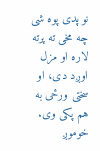نو پدی پوه شی چه مخی ته پرته لاره او مزل اوږد دی، او سختی ورځی به هم پکی وی. خوموږ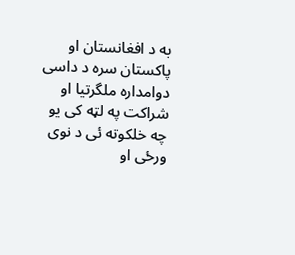به د افغانستان او پاکستان سره د داسی دوامداره ملگرتیا او شراکت په لټه کی یو چه خلکوته ئی د نوی ورځی او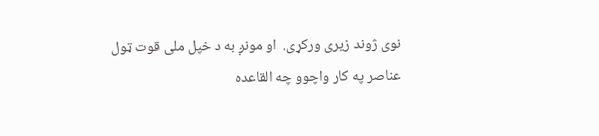نوی ژوند زیری ورکړی.  او مونږ به د خپل ملی قوت ټول عناصر په کار واچوو چه القاعده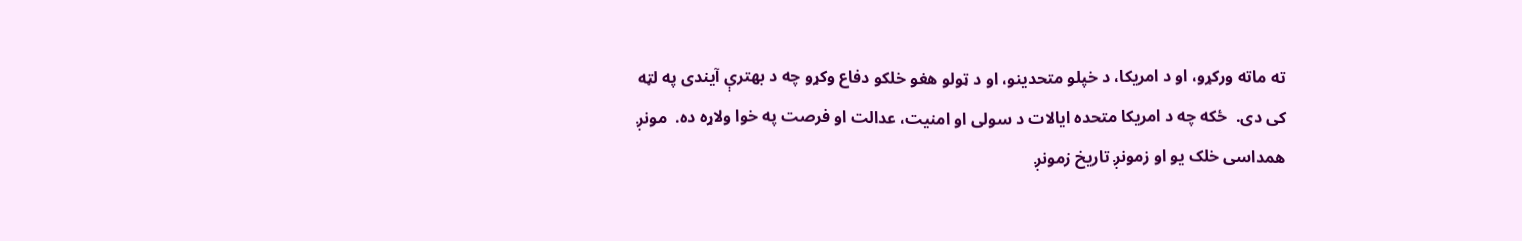ته ماته ورکړو، او د امریکا، د خپلو متحدینو، او د ټولو هغو خلکو دفاع وکړو چه د بهترې آیندی په لټه کی دی.  ځکه چه د امریکا متحده ایالات د سولی او امنیت، عدالت او فرصت په خوا ولاړه ده.  مونږ همداسی خلک یو او زمونږ تاریخ زمونږ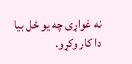نه غواړی چه یو ځل بیا دا کار وکړو.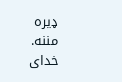ډیره مننه.  خدای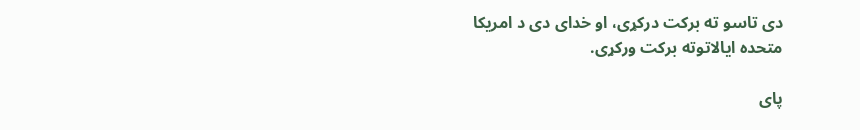دی تاسو ته برکت درکړی، او خدای دی د امریکا متحده ایالاتوته برکت ورکړی.

پای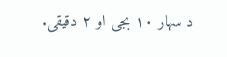د سهار ١٠ بجی او ٢ دقیقی.